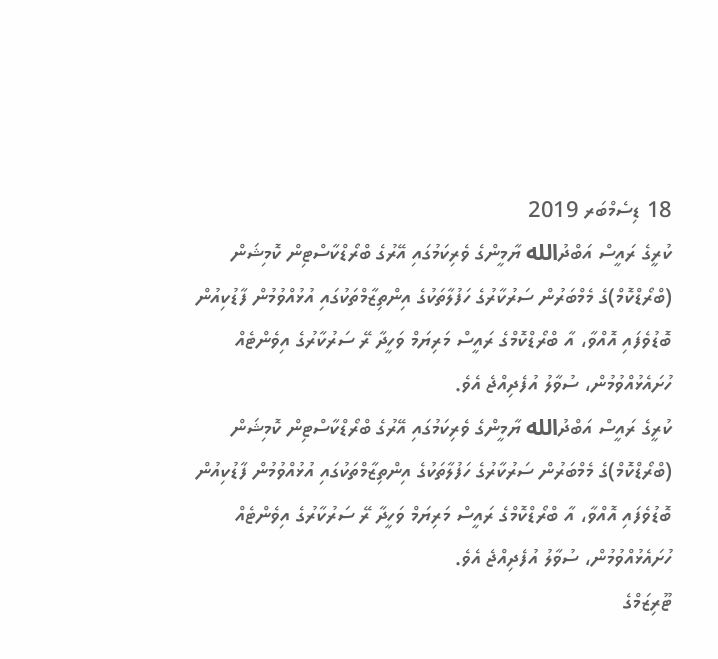18 ޑިސެމްބަރ 2019
ކުރީގެ ރައީސް އަބްދުالله ޔާމީންގެ ވެރިކަމުގައި އޭރުގެ ބްރޯޑްކާސްޓިން ކޮމިޝަން (ބްރޯޑްކޮމް)ގެ މެމްބަރުން ސަރުކާރުގެ ހަފުލާތަކުގެ އިންތިޒާމްތަކުގައި އުޅުއްވުމުން ފާޑުކިއުން ބޮޑުވެފައި އޮއްވާ، އާ ބްރޯޑްކޮމްގެ ރައީސް މަރިޔަމް ވަހީދާ ރޭ ސަރުކާރުގެ އިވެންޓެއް ހުށައެޅުއްވުމުން، ސުވާލު އުފެދިއްޖެ އެވެ.
ކުރީގެ ރައީސް އަބްދުالله ޔާމީންގެ ވެރިކަމުގައި އޭރުގެ ބްރޯޑްކާސްޓިން ކޮމިޝަން (ބްރޯޑްކޮމް)ގެ މެމްބަރުން ސަރުކާރުގެ ހަފުލާތަކުގެ އިންތިޒާމްތަކުގައި އުޅުއްވުމުން ފާޑުކިއުން ބޮޑުވެފައި އޮއްވާ، އާ ބްރޯޑްކޮމްގެ ރައީސް މަރިޔަމް ވަހީދާ ރޭ ސަރުކާރުގެ އިވެންޓެއް ހުށައެޅުއްވުމުން، ސުވާލު އުފެދިއްޖެ އެވެ.
ޓޫރިޒަމްގެ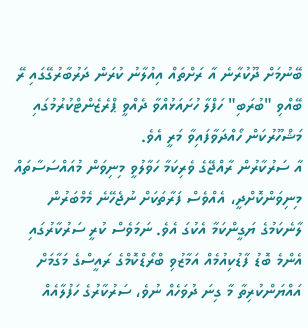ބޭނުމަށް ދޫކުރާނެ އާ ރަށްތައް އިއުލާނު ކުރަން ދަރުބާރުގޭގައި ރޭ ބޭއްވި "ބުރަބި" ހަފްލާ ހުށައަޅުއްވާ ދެއްވީ ޕްރެޒެންޓްކުރުމުގައި މަޝްހޫރުކަން ހޯއްދަވާފައިވާ މަރީ އެވެ.
އާ ސަރުކާރުން ރާއްޖޭގެ ވެރިކަމާ ހަވާލުވީ މިނިވަން މުއައްސަސާތައް މިނިވަންކޮށްދީ، އެއްވެސް ފަރާތަކަށް ނުޖެހޭނެ މެމްބަރުން ލާނެކަމުގެ ޔަގީންކަމާ އެކުގަ އެވެ. ނަމަވެސް ކުރީ ސަރުކާރުގައި އެންމެ ބޮޑު ފާޑުކިއުމެއް އަމާޒުވި ބްރޯޑްކޮމްގެ ރައީސްގެ މަގާމަށް އައްޔަންކުރިތާ މާ ގިނަ ދުވަހެއް ނުވެ، ސަރުކާރުގެ ހަފުލާއެއް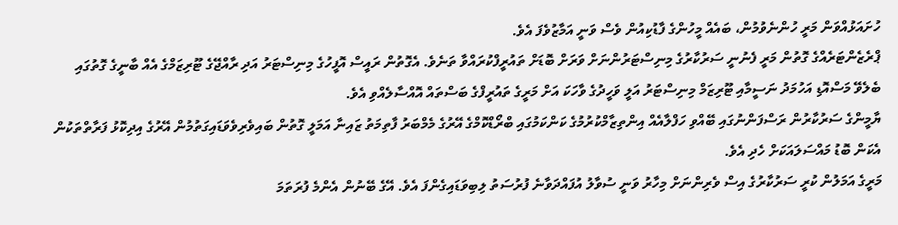ހުށައަޅުއްވަން މަރީ ހުންނެވުމުން، ބައެއް މީހުންގެ ފާޑުކިއުން ވެސް ވަނީ އަމާޒުވެފަ އެވެ.
ޕްރެޒެންޓަރެއްގެ ގޮތުން މަރީ ފެނުނީ ސަރުކާރުގެ މިނިސްޓަރުންނަށް ވަރަށް ބޮޑަށް ތައުރީފްކުރައްވާ ތަނެވެ. އެގޮތުން ރައީސް އޮފީހުގެ މިނިސްޓަރު އަދި ރާއްޖޭގެ ޓޫރިޒަމްގެ އެއް ބާނީގެ ގޮތުގައި ބެލެވޭ މަސްއޮޑި އަހުމަދު ނަސީމާއި ޓޫރިޒަމް މިނިސްޓަރު އަލީ ވަހީދުގެ ވާހަކަ އަށް މަރީގެ ތައުރީފްގެ ބަސްތައް އޮއްސާލެއްވި އެވެ.
ޔާމީންގެ ސަރުކާރުން ރަސްފަންނުގައި ބޭއްވި ހަފްލާއެއް އިންތިޒާމްކުރުމުގެ ކަންކަމުގައި ބްރޯޑްކޮމްގެ އޭރުގެ މެމްބަރު ފާތިމަތު ޒައިނާ އަމަލީ ގޮތުން ބައިވެރިވެވަޑައިގަތުމުން އޭރުގެ އިދިކޮޅު ފަރާތްތަކުން އެކަން ބޮޑު މައްސަލައަކަށް ހެދި އެވެ.
މަރީގެ އަމަލުން ކުރީ ސަރުކާރުގެ އިސް ވެރިންނަށް މިހާރު ވަނީ ސުވާލު އުފައްދަވާނެ ފުރުސަތު ލިބިވަޑައިގެންފަ އެވެ. އޭގެ ބޭނުން އެންމެ ފުރަތަމަ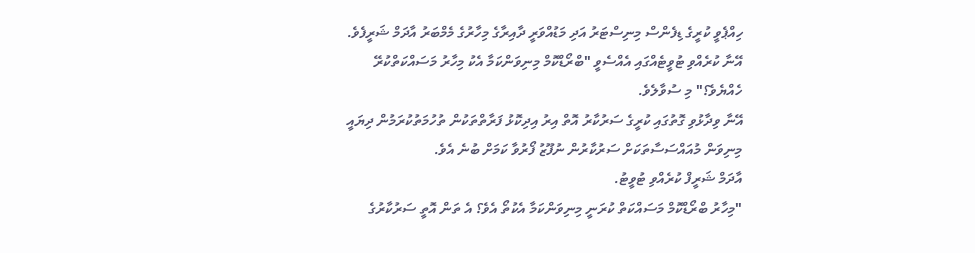ހިއްޕެވީ ކުރީގެ ޑިފެންސް މިނިސްޓަރު އަދި މަޑުއްވަރީ ދާއިރާގެ މިހާރުގެ މެމްބަރު އާދަމް ޝަރީފެވެ.
އޭނާ ކުރެއްވި ޓުވީޓެއްގައި އެއްސެވީ "ބްރޯޑްކޮމް މިނިވަންކަމާ އެކު މިހާރު މަސައްކަތްކުރޭ ހެއްޔެވެ؟" މި ސުވާލެވެ.
އޭނާ ވިދާޅުވި ގޮތުގައި ކުރީގެ ސަރުކާރު އޮތް އިރު އިދިކޮޅު ފަރާތްތަކުން ތުހުމަތުކުރަމުން ދިޔައީ މިނިވަން މުއައްސަސާތަކަށް ސަރުކާރުން ނުފޫޒު ފޯރުވާ ކަމަށް ބުނެ އެވެ.
އާދަމް ޝަރީފް ކުރެއްވި ޓުވީޓު.
"މިހާރު ބްރޯޑްކޮމް މަސައްކަތް ކުރަނީ މިނިވަންކަމާ އެކުތޯ އެވެ؟ އެ ތަން އޮތީ ސަރުކާރުގެ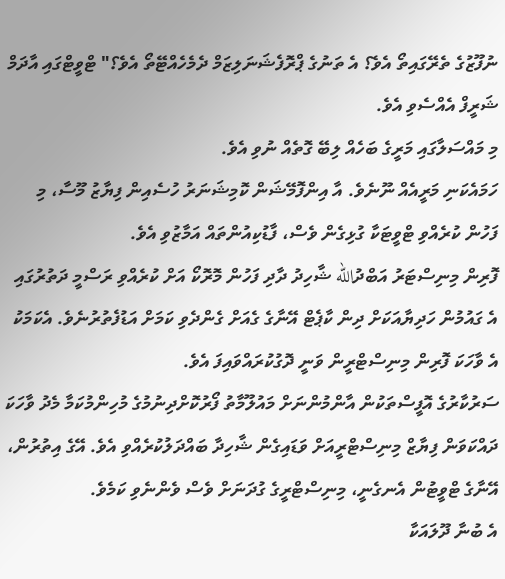ނުފޫޒުގެ ތެރޭގައިތޯ އެވެ؟ އެ ތަނުގެ ޕްރޮފެޝަނަލިޒަމް ދެމެހެއްޓޭތޯ އެވެ؟" ޓްވީޓްގައި އާދަމް ޝަރީފް އެއްސެވި އެވެ.
މި މައްސަލާގައި މަރީގެ ބަހެއް ލިބޭ ގޮތެއް ނުވި އެވެ.
ހަމައެކަނި މަރީއެއް ނޫނެވެ. އާ އިންފޮމޭޝަން ކޮމިޝަނަރު ހުސެއިން ފިޔާޒު މޫސާ، މި ފަހުން ކުރެއްވި ޓްވީޓަކާ ގުޅިގެން ވެސް، ފާޑުކިއުންތައް އަމާޒުވި އެވެ.
ފޮރިން މިނިސްޓަރު އަބްދުالله ޝާހިދު ދާދި ފަހުން މޮރޮކޯ އަށް ކުރެއްވި ރަސްމީ ދަތުރުގައި އެ ގައުމުން ހަދިޔާއަކަށް ދިން ކާޕެޓް އޭނާގެ ގެއަށް ގެންދެވި ކަމަށް އަޑުފެތުރުނެވެ. އެކަމަކު އެ ވާހަކަ ފޮރިން މިނިސްޓްރީން ވަނީ ދޮގުކުރައްވައިފަ އެވެ.
ސަރުކާރުގެ އޮފީސްތަކުން އާންމުންނަށް މައުލޫމާތު ފޯރުކޮށްދިނުމުގެ މުހިންމުކަމާ މެދު ވާހަކަ ދައްކަވަން ފިޔާޒް މިނިސްޓްރީއަށް ވަޑައިގެން ޝާހިދާ ބައްދަލުކުރެއްވި އެވެ. އޭގެ އިތުރުން، އޭނާގެ ޓްވީޓުން އެނގެނީ، މިނިސްޓްރީގެ ގުދަނަށް ވެސް ވެންނެވި ކަމެވެ.
އެ ބުނާ ދޫލައަކާ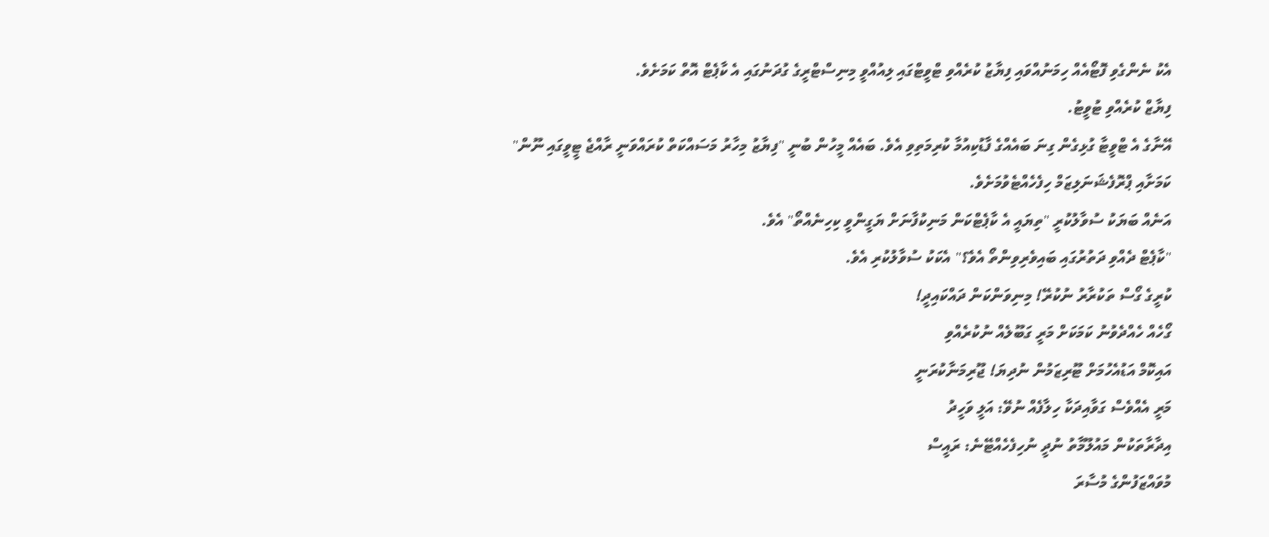އެކު ނެންގެވި ފޮޓޯއެއް ހިމަނުއްވައި ފިޔާޒު ކުރެއްވި ޓްވީޓްގައި ލިއުއްވީ މިނިސްޓްރީގެ ގުދަނުގައި އެ ކާޕެޓް އޮތް ކަމަށެވެ.
ފިޔާޒް ކުރެއްވި ޓުވީޓު.
އޭނާގެ އެ ޓްވީޓާ ގުޅިގެން ގިނަ ބައެއްގެ ފާޑުކިއުމާ ކުރިމަތިވި އެވެ. ބައެއް މީހުން ބުނީ "ފިޔާޒު މިހާރު މަސައްކަތް ކުރައްވަނީ ރާއްޖެ ޓީވީގައި ނޫން" ކަމަށާއި ޕްރޮފެޝަނަލިޒަމް ހިފެހެއްޓެވުމަށެވެ.
އަނެއް ބަޔަކު ސުވާލުކުރީ "ތިޔައީ އެ ކާޕެޓްކަން މަނިކުފާނަށް ޔަގީންވީ ކިހިނެއްތޯ" އެވެ.
"ކާޕެޓް ދެއްވި ދަތުރުގައި ބައިވެރިވިންތޯ އެވެ؟" އެކަކު ސުވާލުކުރި އެވެ.
ކުރީގެ ގޯސް ތަކުރާރު ނުކުރޭ! މިނިވަންކަން ދައްކައިދީ!
ގޯހެއް ހެއްދެވުނު ކަމަކަށް މަރީ ގަބޫލެއް ނުކުރެއްވި
އައިކޮމް އަޑުއެހުމަށް ޓޫރިޒަމުން ނުދިޔަ! ޖޫރިމަނާކުރަނީ
މަރީ އެއްވެސް ގަވާއިދަކާ ހިލާފެއް ނުވޭ: އަލީ ވަހީދު
އިދާރާތަކުން މައުލޫމާތު ނުދީ ނުހިފެހެއްޓޭނެ: ރައީސް
މުވައްޒަފުންގެ މުސާރަ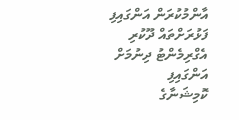އާންމުކުރަން އަންގައިފި
ފަޅުރަށްތައް ދޫކުރި އެގްރިމެންޓު ދިނުމަށް އަންގައިފި
ކޮމިޝަނާގެ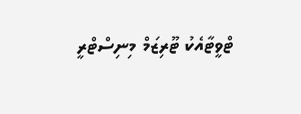ޓްވީޓާއެކު ޓޫރިޒަމް މިނިސްޓްރީ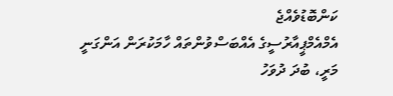ކަންބޮޑުވެއްޖެ
އެމްއެމްޕީއާރުސީގެ އެއްބަސްވުންތައް ހާމަކުރަން އަންގަނީ
މަރީ، ބުދަ ދުވަހު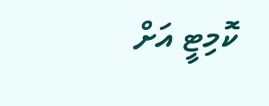ކޮމިޓީ އަށް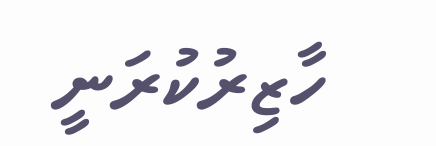ހާޒިރުކުރަނީ